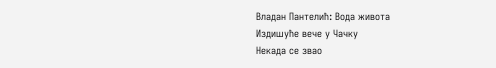Владан Пантелић: Вода живота
Издишуће вече у Чачку
Некада се звао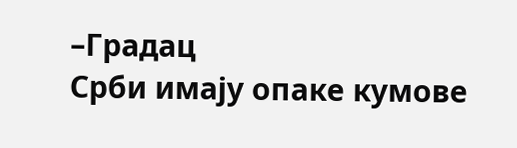–Градац
Срби имају опаке кумове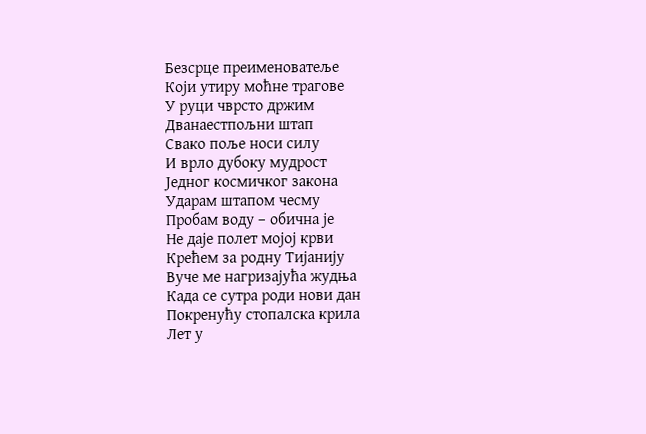Безсрце преименоватеље
Који утиру моћне трагове
У руци чврсто држим
Дванаестпољни штап
Свако поље носи силу
И врло дубоку мудрост
Једног космичког закона
Ударам штапом чесму
Пробам воду – обична је
Не даје полет мојој крви
Крећем за родну Тијанију
Вуче ме нагризајућа жудња
Када се сутра роди нови дан
Покренућу стопалска крила
Лет у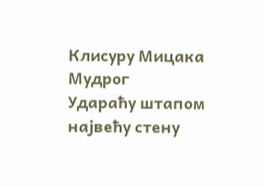Клисуру Мицака Мудрог
Удараћу штапом највећу стену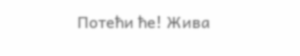Потећи ће! Жива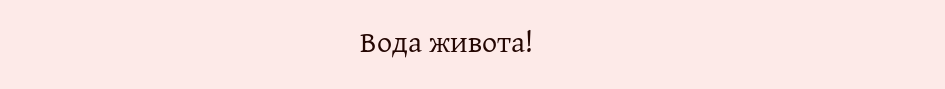Вода живота!